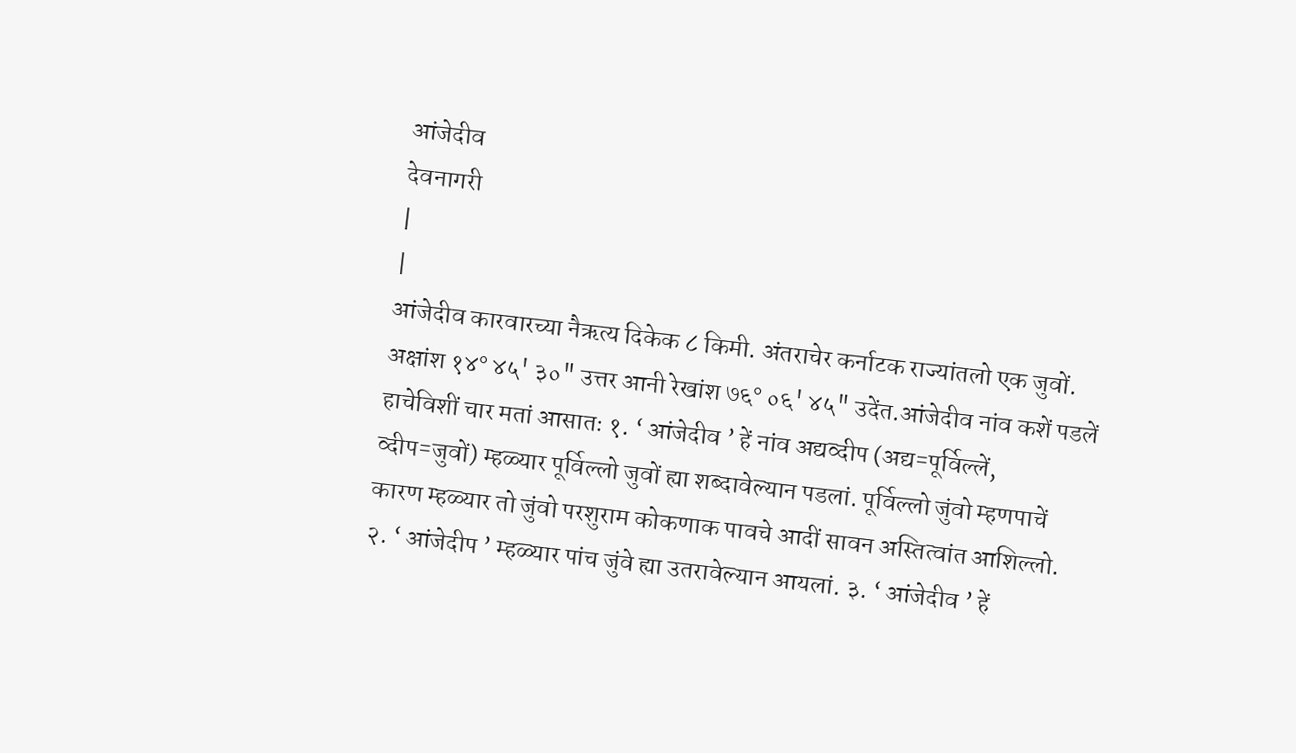आंजेदीव
देवनागरी
|
|
आंजेदीव कारवारच्या नैऋत्य दिकेक ८ किमी. अंतराचेर कर्नाटक राज्यांतलो एक जुवों. अक्षांश १४° ४५' ३०" उत्तर आनी रेखांश ७६° ०६' ४५" उदेंत.आंजेदीव नांव कशें पडलें हाचेविशीं चार मतां आसातः १. ‘ आंजेदीव ’ हें नांव अद्यव्दीप (अद्य=पूर्विल्लें, व्दीप=जुवों) म्हळ्यार पूर्विल्लो जुवों ह्या शब्दावेल्यान पडलां. पूर्विल्लो जुंवो म्हणपाचें कारण म्हळ्यार तो जुंवो परशुराम कोकणाक पावचे आदीं सावन अस्तित्वांत आशिल्लो. २. ‘ आंजेदीप ’ म्हळ्यार पांच जुंवे ह्या उतरावेल्यान आयलां. ३. ‘ आंजेदीव ’ हें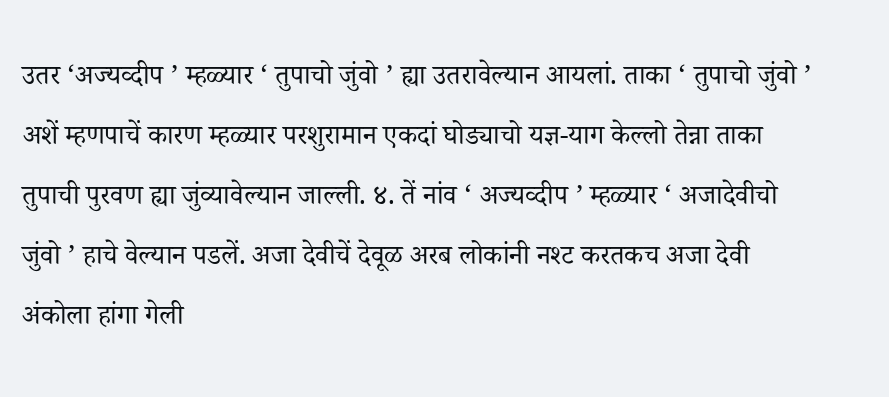उतर ‘अज्यव्दीप ’ म्हळ्यार ‘ तुपाचो जुंवो ’ ह्या उतरावेल्यान आयलां. ताका ‘ तुपाचो जुंवो ’ अशें म्हणपाचें कारण म्हळ्यार परशुरामान एकदां घोड्याचो यज्ञ-याग केल्लो तेन्ना ताका तुपाची पुरवण ह्या जुंव्यावेल्यान जाल्ली. ४. तें नांव ‘ अज्यव्दीप ’ म्हळ्यार ‘ अजादेवीचो जुंवो ’ हाचे वेल्यान पडलें. अजा देवीचें देवूळ अरब लोकांनी नश्ट करतकच अजा देवी अंकोला हांगा गेली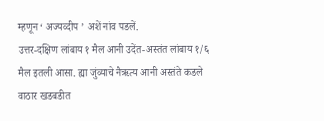म्हणून ‘ अज्यव्दीप ’ अशें नांव पडलें.
उत्तर-दक्षिण लांबाय १ मैल आनी उदेंत-अस्तंत लांबाय १/६ मैल इतली आसा. ह्या जुंव्याचे नैऋत्य आनी अस्तंते कडले वाठार खडबडीत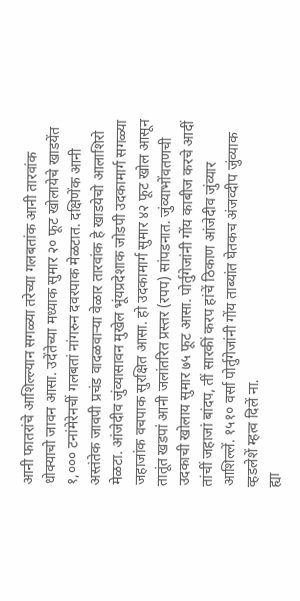आनी फातरांचे आशिल्ल्यान सगळ्या तरेच्या गलबतांक आनी तारवांक धोक्याचो जावन आसा. उदेंतेच्या मध्याक सुमार २० फूट खोलायेचे खाडयेंत १,००० टनांमेरेनचीं गलबतां नांगरुन दवरपाक मेळटात. दक्षिणेंक आनी अस्तंतेक जावपी प्रचंड वादळवाऱ्या वेळार तारवांक हे खाडयेचो आलाशिरो मेळटा. आंजेदीव जुंव्यासावन मुखेल भूंयप्रदेशाक जोडपी उदकामार्ग सगळ्या जहाजांक वचपाक सुरक्षित आसा. हो उदकामार्ग सुमार ४२ फूट खोल आसून तातूंत खडपां आनी जलांतरित प्रस्तर (रपप) सांपडनात. जुंव्याभोंवतणची उदकाची खोलाय सुमार ७५ फूट आसा. पोर्तुगेजांनी गोंय काबीज करचे आदीं तांचीं जहाजां बांदप, तीं सारकीं करप हांचें ठिकाण आंजेदीव जुंव्यार आशिल्लें. १५१० वर्सा पोर्तुगेजांनी गोंय ताब्यांत घेतकच अंजव्दीप जुंव्याक व्हडलेशें म्हत्व दिलें ना.
ह्या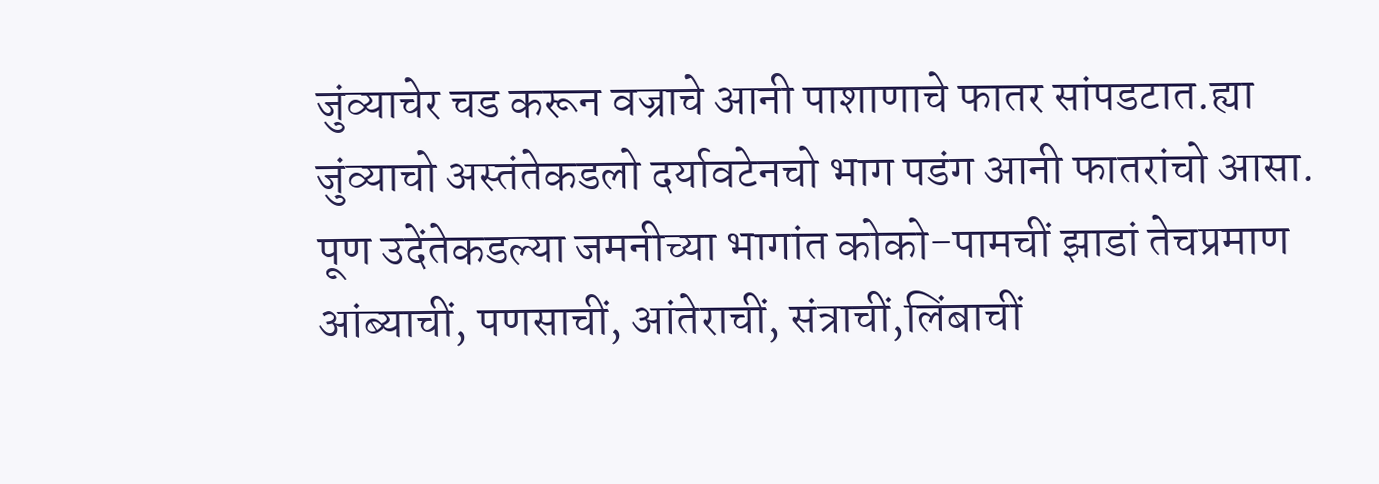जुंव्याचेर चड करून वज्राचे आनी पाशाणाचे फातर सांपडटात.ह्या जुंव्याचो अस्तंतेकडलो दर्यावटेनचो भाग पडंग आनी फातरांचो आसा. पूण उदेंतेकडल्या जमनीच्या भागांत कोको-पामचीं झाडां तेचप्रमाण आंब्याचीं, पणसाचीं, आंतेराचीं, संत्राचीं,लिंबाचीं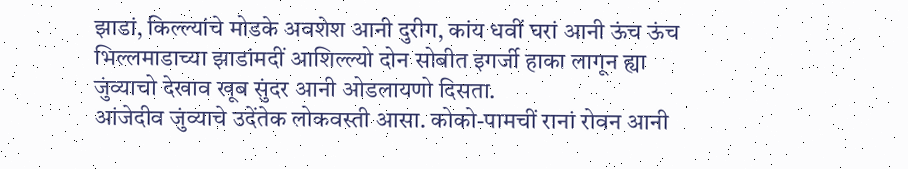झाडां, किल्ल्यांचे मोडके अवशेश आनी दुरीग, कांय धवीं घरां आनी ऊंच ऊंच भिल्लमाडाच्या झाडांमदीं आशिल्ल्यो दोन सोबीत इगर्जी हाका लागून ह्या जुंव्याचो देखाव खूब सुंदर आनी ओडलायणो दिसता.
आंजेदीव जुंव्याचे उदेंतेक लोकवस्ती आसा. कोको-पामचीं रानां रोवन आनी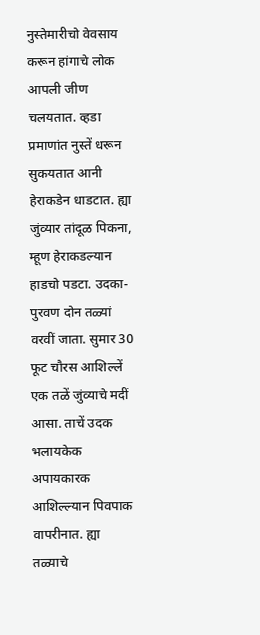नुस्तेमारीचो वेवसाय करून हांगाचे लोक आपली जीण चलयतात. व्हडा प्रमाणांत नुस्तें धरून सुकयतात आनी हेराकडेन धाडटात. ह्या जुंव्यार तांदूळ पिकना, म्हूण हेराकडल्यान हाडचो पडटा. उदका-पुरवण दोन तळ्यां वरवीं जाता. सुमार 30 फूट चौरस आशिल्लें एक तळें जुंव्याचे मदीं आसा. ताचें उदक भलायकेक अपायकारक आशिल्ल्यान पिवपाक वापरीनात. ह्या तळ्याचे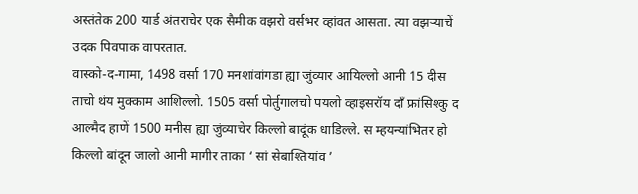अस्तंतेक 200 यार्ड अंतराचेर एक सैमीक वझरो वर्सभर व्हांवत आसता. त्या वझऱ्याचें उदक पिवपाक वापरतात.
वास्को-द-गामा, 1498 वर्सा 170 मनशांवांगडा ह्या जुंव्यार आयिल्लो आनी 15 दीस ताचो थंय मुक्काम आशिल्लो. 1505 वर्सा पोर्तुगालचो पयलो व्हाइसरॉय दाँ फ्रांसिश्कु द आल्मैद हाणें 1500 मनीस ह्या जुंव्याचेर किल्लो बादूंक धाडिल्ले. स म्हयन्यांभितर हो किल्लो बांदून जालो आनी मागीर ताका ‘ सां सेबाश्तियांव ’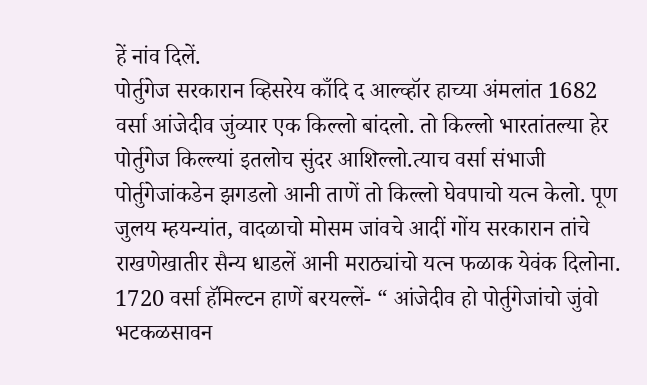हें नांव दिलें.
पोर्तुगेज सरकारान व्हिसरेय काँदि द आल्व्हॉर हाच्या अंमलांत 1682 वर्सा आंजेदीव जुंव्यार एक किल्लो बांदलो. तो किल्लो भारतांतल्या हेर पोर्तुगेज किल्ल्यां इतलोच सुंदर आशिल्लो.त्याच वर्सा संभाजी पोर्तुगेजांकडेन झगडलो आनी ताणें तो किल्लो घेवपाचो यत्न केलो. पूण जुलय म्हयन्यांत, वादळाचो मोसम जांवचे आदीं गोंय सरकारान तांचे राखणेखातीर सैन्य धाडलें आनी मराठ्यांचो यत्न फळाक येवंक दिलोना. 1720 वर्सा हॅमिल्टन हाणें बरयल्लें- “ आंजेदीव हो पोर्तुगेजांचो जुंवो भटकळसावन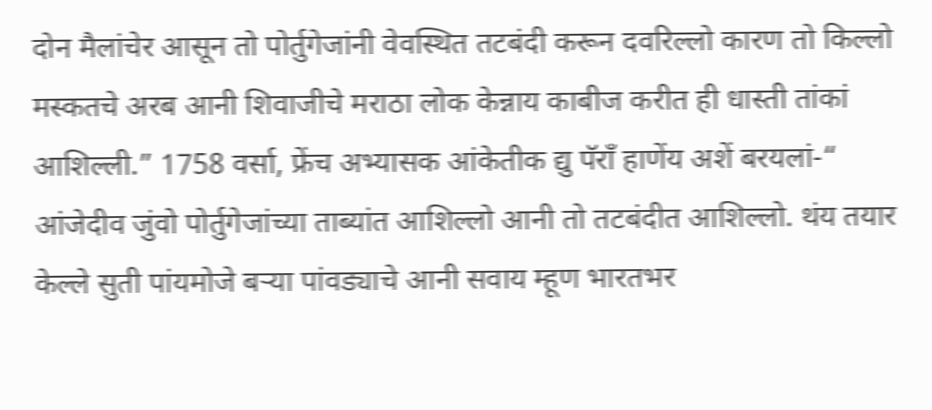दोन मैलांचेर आसून तो पोर्तुगेजांनी वेवस्थित तटबंदी करून दवरिल्लो कारण तो किल्लो मस्कतचे अरब आनी शिवाजीचे मराठा लोक केन्नाय काबीज करीत ही धास्ती तांकां आशिल्ली.” 1758 वर्सा, फ्रेंच अभ्यासक आंकेतीक द्यु पॅराँ हाणेंय अशें बरयलां-“ आंजेदीव जुंवो पोर्तुगेजांच्या ताब्यांत आशिल्लो आनी तो तटबंदीत आशिल्लो. थंय तयार केल्ले सुती पांयमोजे बऱ्या पांवड्याचे आनी सवाय म्हूण भारतभर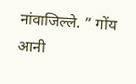नांवाजिल्ले. ” गोंय आनी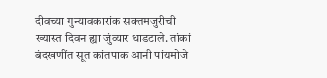दीवच्या गुन्यावकारांक सक्तमजुरीची ख्यास्त दिवन ह्या जुंव्यार धाडटाले. तांकां बंदखणींत सूत कांतपाक आनी पांयमोजे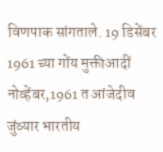विणपाक सांगताले. 19 डिसेंबर 1961 च्या गोंय मुक्तीआदीं नोव्हेंबर,1961 त आंजेदीव जुंव्यार भारतीय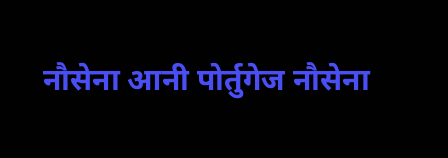नौसेना आनी पोर्तुगेज नौसेना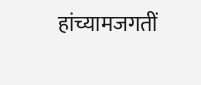हांच्यामजगतीं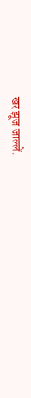खर झूज जाल्लें.